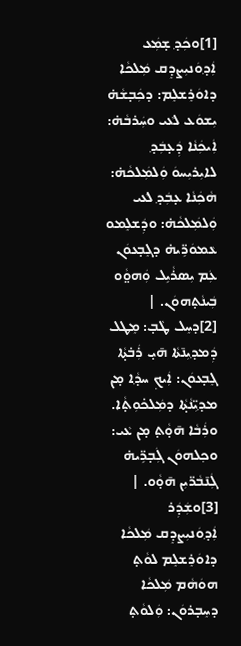[1]ܘܟܲܕ݂ ܫ̣ܡܲܥ ܐܲܕ݂ܘܿܢܝܼܨܕܸܩ ܡܲܠܟܵܐ ܕܐܘܿܪܸܫܠܸܡ: ܕܟܲܒ̣ܫܵܗ̇ ܝܼܫܘܿܥ ܠܥܵܝ ܘܚܲܪܒܵܗ̇: ܐܲܝܟܲܢܵܐ ܕܲܥ̣ܒܲܕ݂ ܠܐܝܼܪܝܼܚܘܿ ܘܲܠܡܲܠܟܵܗ̇: ܗܵܟܲܢܵܐ ܥ̣ܒܲܕ݂ ܠܥܵܝ ܘܲܠܡܲܠܟܵܗ̇: ܘܕܲܫܠܸܡܘ ܥܵܡܘܿܪܹ̈ܝܗ̇ ܕܓܸܒ̣ܥܘܿܢ ܥܲܡ ܝܼܣܪܵܝܹܠ ܘܲܗܘ̤ܵܘ ܒܲܝܢܵܬ̣ܗܘܿܢ. |
[2]ܕܚܸܠ ܛܵܒ̣: ܡܸܛܠ ܕܲܡܕ݂ܝܼܢ̄ܬܵܐ ܗ̄ܝ̣ ܪܲܒ̇ܬ̣ܵܐ ܓܸܒ̣ܥܘܿܢ: ܐܲܝܟ݂ ܚܕ݂ܵܐ ܡ̣ܢ ܡܕ݂ܝܼ̈ܢܵܬ̣ܵܐ ܕܡܲܠܟ̇ܘܼܬ̣ܵܐ. ܘܪܲܒܵܐ ܗ̄ܘ̣ܵܬ̣ ܡ̣ܢ ܥܵܝ: ܘܟ݂ܠܗܘܿܢ ܓܲܒ̣ܪܹ̈ܝܗ̇ ܓܲܢ̄ܒܵܪ̈ܝܼܢ ܗ̄ܘ̣ܵܘ. |
[3]ܘܫܲܕܲܪ ܐܲܕ݂ܘܿܢܝܼܨܕܸܩ ܡܲܠܟܵܐ ܕܐܘܿܪܸܫܠܸܡ ܠܘܵܬ̣ ܗܘܿܗܵܡ ܡܲܠܟܵܐ ܕܚܸܒ̣ܪܘܿܢ: ܘܲܠܘܵܬ̣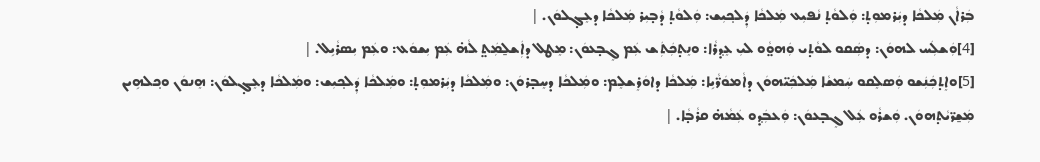ܒܲܪܐܵܢ ܡܲܠܟܵܐ ܕܝܲܪܡܘܼܬ̣: ܘܲܠܘܵܬ̣ ܢܵܦܝܼܥ ܡܲܠܟܵܐ ܕܲܠܟ݂ܝܼܫ: ܘܲܠܘܵܬ̣ ܕܵܒ̣ܝܼܪ ܡܲܠܟܵܐ ܕܥܸܓ̣ܠܘܿܢ. |
[4]ܘܲܫܠܲܚ ܠܗܘܿܢ: ܕܣܲܩܘ ܠܘܵܬ̣ܝ ܘܲܗܘ̤ܵܘ ܠܝܼ ܥܸܕ݂ܪܵܐ: ܘܢܸܬ̣ܟܲܬܲܫ ܥܲܡ ܓܸܒ̣ܥܘܿܢ: ܡܸܛܠ ܕܐܲܫܠ̱ܡܲܬ̤ ܠܵܗ̇ ܥܲܡ ܝܼܫܘܿܥ: ܘܥܲܡ ܝܼܣܪܵܝܹܠ. |
[5]ܘܐܸܬ̣ܟܲܢܲܫܘ ܘܲܣܠܸܩܘ ܚܲܡܫܵܐ ܡܲܠܟܲܝ̈ܗܘܿܢ ܕܐܵܡܘܿܪ̈ܵܝܹܐ: ܡܲܠܟܵܐ ܕܐܘܿܪܸܫܠܸܡ: ܘܡܲܠܟܵܐ ܕܚܸܒ̣ܪܘܿܢ: ܘܡܲܠܟܵܐ ܕܝܲܪܡܘܼܬ̣: ܘܡܲܠܟܵܐ ܕܲܠܟ݂ܝܼܫ: ܘܡܲܠܟܵܐ ܕܥܸܓ̣ܠܘܿܢ: ܗܸܢܘܿܢ ܘܟ݂ܠܗܹܝܢ ܡܲܫ̱ܪ̈ܝܵܬ̣ܗܘܿܢ. ܘܲܫܪܵܘ ܥܲܠ ܓܸܒ̣ܥܘܿܢ: ܘܲܥܒܲܕ݂ܘ ܥܲܡܵܗ̇ ܩܪܵܒ̣ܵܐ. |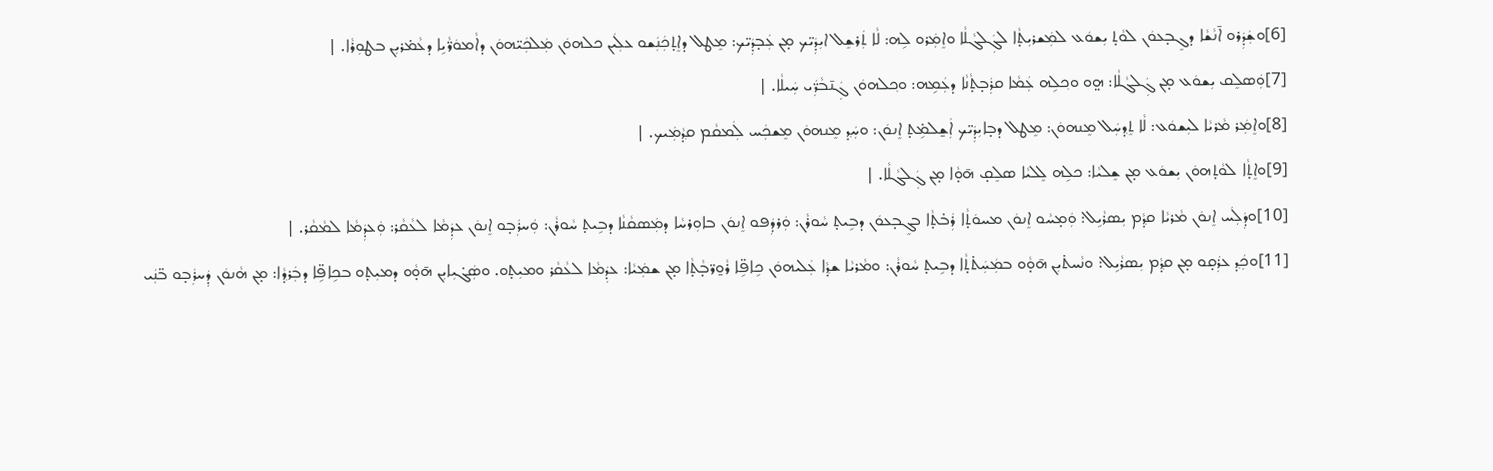[6]ܘܫܲܕܲܪܘ ܐ̄ܢܵܫܵܐ ܕܓܸܒ̣ܥܘܿܢ ܠܘܵܬ̣ ܝܼܫܘܿܥ ܠܡܲܫܪܝܼܬ̣ܵܐ ܠܓܲܠܓܵܠܵܐ ܘܐܸܡܲܪܘ ܠܹܗ: ܠܵܐ ܬܲܪܫܸܠ ܐܝܼܕܲܝ̈ܟ ܡ̣ܢ ܥܲܒ̣ܕܲܝ̈ܟ: ܡܸܛܠ ܕܐܸܬ̣ܟܲܢܲܫܘ ܥܠܲܝܢ ܟܠܗܘܿܢ ܡܲܠܟܲܝ̈ܗܘܿܢ ܕܐܵܡܘܿܪ̈ܵܝܹܐ ܕܥܵܡ̇ܪܝܼܢ ܒܛܘܼܪܵܐ. |
[7]ܘܲܣܠܸܩ ܝܼܫܘܿܥ ܡ̣ܢ ܓܲܠܓܵܠܵܐ: ܗ̤ܘ ܘܟ݂ܠܹܗ ܥܲܡܵܐ ܩܪܲܒ̣ܬ̣ܵܢܵܐ ܕܥܲܡܹܗ: ܘܟ݂ܠܗܘܿܢ ܓܲܢ̄ܒܵܪ̈ܲܝ ܚܲܝܠܵܐ. |
[8]ܘܐܸܡܲܪ ܡܵܪܝܵܐ ܠܝܼܫܘܿܥ: ܠܵܐ ܬܸܕ݂ܚܲܠ ܡܸܢܗܘܿܢ: ܡܸܛܠ ܕܒ̣ܐܝܼܕܲܝ̈ܟ ܐܲܫ̱ܠܡܹ̇ܬ̣ ܐܸܢܘܿܢ: ܘܚܲܕ݂ ܡܸܢܗܘܿܢ ܡܸܫܟܲܚ ܠܲܡܩܵܡ ܩܕ݂ܵܡܲܝܟ. |
[9]ܘܐܸܬ̣ܵܐ ܠܘܵܬ̣ܗܘܿܢ ܝܼܫܘܿܥ ܡ̣ܢ ܫܸܠܝܵܐ: ܟܠܹܗ ܠܸܠܝܵܐ ܣܠܸܩ̣ ܗ̄ܘ̣ܵܐ ܡ̣ܢ ܓܲܠܓܵܠܵܐ. |
[10]ܘܕܲܠܲܚ ܐܸܢܘܿܢ ܡܵܪܝܵܐ ܩܕ݂ܵܡ ܝܼܣܪܵܝܹܠ: ܘܲܡ̣ܚܵܘ ܐܸܢܘܿܢ ܡܚܘܿܬ̣ܵܐ ܪܲܒ̇ܬ̣ܵܐ ܒܓܸܒ̣ܥܘܿܢ ܕܒܹܝܬ̣ ܚܵܘܪܵܢ: ܘܲܪܕܲܦܘ ܐܸܢܘܿܢ ܒܐܘܼܪܚܵܐ ܕܡܲܣܩܵܢܵܐ ܕܒܹܝܬ̣ ܚܵܘܪܵܢ: ܘܲܚܪܲܒ̣ܘ ܐܸܢܘܿܢ ܥܕܲܡܵܐ ܠܥܵܩܵܪ: ܘܲܥܕܲܡܵܐ ܠܡܵܩܵܪ. |
[11]ܘܟܲܕ݂ ܥܪܲܩ̣ܘ ܡ̣ܢ ܩܕ݂ܵܡ ܝܼܣܪܵܝܹܠ: ܘܢܵܚܬ̇ܝܼܢ ܗ̄ܘ̣ܵܘ ܒܡܲܚܲܬ̇ܬ̣ܵܐ ܕܒܹܝܬ̣ ܚܵܘܪܵܢ: ܘܡܵܪܝܵܐ ܫܕ݂ܵܐ ܥܲܠܝܗܘܿܢ ܟܹܐܦܹ̈ܐ ܪܵܘ̱ܪ̈ܒ̣ܵܬ̣ܵܐ ܡ̣ܢ ܫܡܲܝܵܐ: ܥܕܲܡܵܐ ܠܥܵܩܵܪ ܘܡܝܼܬ̣ܘ. ܘܣܲܓ̇ܝܼܐܝܼܢ ܗ̄ܘ̣ܵܘ ܕܡܝܼܬ̣ܘ ܒܟܹܐܦܹ̈ܐ ܕܒܲܪܕ݂ܵܐ: ܡ̣ܢ ܗܵܢܘܿܢ ܕܲܚܪܲܒ̣ܘ ܒ̈ܢܲܝ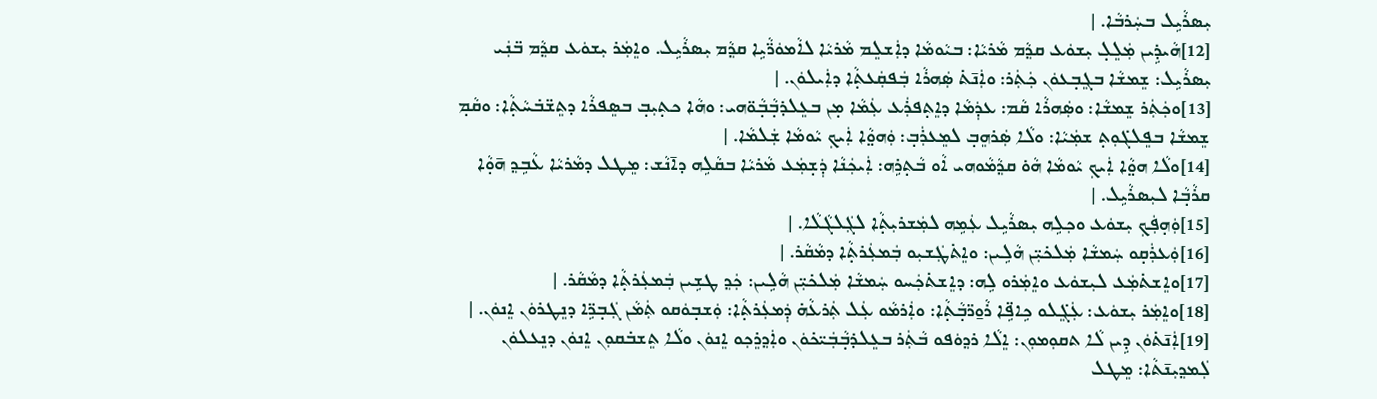ܝܼܣܪܵܝܹܠ ܒܚܲܪܒܵܐ. |
[12]ܗܵܝܕܹ̇ܝܢ ܡܲܠܸܠ̣ ܝܼܫܘܿܥ ܩܕ݂ܵܡ ܡܵܪܝܵܐ: ܒܝܵܘܡܵܐ ܕܐܲܫܠܸܡ ܡܵܪܝܵܐ ܠܐܵܡܘܿܪ̈ܵܝܹܐ ܩܕ݂ܵܡ ܝܼܣܪܵܝܹܠ. ܘܐܸܡܲܪ ܝܼܫܘܿܥ ܩܕ݂ܵܡ ܒ̈ܢܲܝ ܝܼܣܪܵܝܹܠ: ܫܸܡܫܵܐ ܒܓܸܒ̣ܥܘܿܢ ܟܲܬܲܪ: ܘܐܲܢ̄ܬ̇ ܣܲܗܪܵܐ ܒܲܦܩܲܥܬ̣ܵܐ ܕܐܲܝܠܘܿܢ. |
[13]ܘܟܲܬܲܪ ܫܸܡܫܵܐ: ܘܣܲܗܪܵܐ ܩܵܡ: ܥܕܲܡܵܐ ܕܐܸܬ̣ܦܪܲܥ ܥܲܡܵܐ ܡ̣ܢ ܒܥܸܠܕ̇ܒ̣ܵܒ̣ܵܘ̈ܗܝ: ܘܗܵܐ ܟܬ̣ܝܼܒ̣ ܒܣܸܦܪܵܐ ܕܬܸܫ̈ܒ̇ܚܵܬ̣ܵܐ: ܘܩܵܡ̣ ܫܸܡܫܵܐ ܒܦܸܠܓ̇ܘܼܬ̣ ܫܡܲܝܵܐ: ܘܠܵܐ ܣܲܪܗܸܒ̣ ܠܡܸܥܪܲܒ̣: ܘܲܗܘ̤ܵܐ ܐܲܝܟ݂ ܝܵܘܡܵܐ ܫܲܠܡܵܐ. |
[14]ܘܠܵܐ ܗܘ̤ܵܐ ܐܲܝܟ݂ ܝܵܘܡܵܐ ܗܵܘ̇ ܩܕ݂ܵܡܵܘܗܝ ܐܵܘ ܒܵܬ̣ܪܹܗ: ܐܲܝܟܲܢܵܐ ܕܲܫ̣ܡܲܥ ܡܵܪܝܵܐ ܒܩܵܠܹܗ ܕܐ̄ܢܵܫ: ܡܸܛܠ ܕܡܵܪܝܵܐ ܥܵܒܹܕ݂ ܗ̄ܘ̣ܵܐ ܩܪܵܒ̣ܵܐ ܠܝܼܣܪܵܝܹܠ. |
[15]ܘܲܗ̣ܦܲܟ݂ ܝܼܫܘܿܥ ܘܟ݂ܠܹܗ ܝܼܣܪܵܝܹܠ ܥܲܡܹܗ ܠܡܲܫܪܝܼܬ̣ܵܐ ܠܓܲܠܓܵܠܵܐ. |
[16]ܘܲܥܪܲܩ̣ܘ ܚܲܡܫܵܐ ܡܲܠܟ̇ܝܼ̈ܢ ܗܵܠܹܝܢ: ܘܐܸܬ̇ܛܲܫܝܼܘ ܒܲܡܥܲܪܬ̣ܵܐ ܕܡܵܩܵܪ. |
[17]ܘܐܸܫܬ̇ܡܲܥ ܠܝܼܫܘܿܥ ܘܐܸܡܲܪܘ ܠܹܗ: ܕܐܸܫܬ̇ܟܲܚܘ ܚܲܡܫܵܐ ܡܲܠܟ̇ܝܼ̈ܢ ܗܵܠܹܝܢ: ܟܲܕ݂ ܛܫܹܝܢ ܒܲܡܥܲܪܬ̣ܵܐ ܕܡܵܩܵܪ. |
[18]ܘܐܸܡܲܪ ܝܼܫܘܿܥ: ܥܲܓܸ̇ܠܘ ܟܹܐܦܹ̈ܐ ܪܵܘ̱ܪ̈ܒ̣ܵܬ̣ܵܐ: ܘܐܲܪܡܵܘ ܥܲܠ ܬܲܪܥܵܗ̇ ܕܲܡܥܲܪܬ̣ܵܐ: ܘܲܫܒ̣ܘܿܩܘ ܬܲܡܵܢ ܓܲܒ̣ܪܹ̈ܐ ܕܢܸܛܪܘܿܢ ܐܸܢܘܿܢ. |
[19]ܐܲܢ̄ܬ̇ܘܿܢ ܕܹܝܢ ܠܵܐ ܬܩܘܼܡܘܼܢ: ܐܸܠܵܐ ܪܕ݂ܘܿܦܘ ܒܵܬܲܪ ܒܥܸܠܕ̇ܒ̣ܵܒܲܝ̈ܟ̇ܘܿܢ ܘܐܲܕ݂ܪܸܟ݂ܘ ܐܸܢܘܿܢ ܘܠܵܐ ܬܸܫܒ̇ܩܘܼܢ ܐܸܢܘܿܢ ܕܢܸܥܠܘܿܢ ܠܲܡܕ݂ܝܼܢ̄ܬܵܐ: ܡܸܛܠ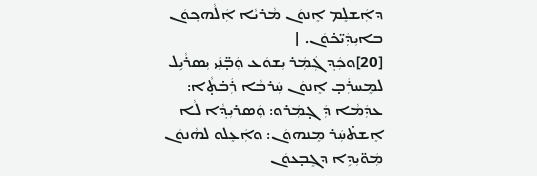ܕܐܲܫܠܸܡ ܐܸܢܘܿܢ ܡܵܪܝܵܐ ܐܲܠܵܗܟ݂ܘܿܢ ܒܐܝܼܕܲܝ̈ܟ̇ܘܿܢ. |
[20]ܘܟܲܕ݂ ܓܲܡܲܪ ܝܼܫܘܿܥ ܘܲܒ̣̈ܢܲܝ ܝܼܣܪܵܝܹܠ ܠܡܸܚܪܲܒ̣ ܐܸܢܘܿܢ ܚܲܪܒܵܐ ܪܲܒ̇ܬ̣ܵܐ: ܥܕܲܡܵܐ ܕܲܓ̣ܡܲܪܘ: ܘܲܣܪܝܼܕ݂ܵܐ ܠܵܐ ܐܸܫܬ̇ܚܲܪ ܡܸܢܗܘܿܢ: ܘܐܲܥܸܠܘ ܠܗܵܢܘܿܢ ܡܲܘ̈ܝܼܕܹܐ ܕܓܸܒ̣ܥܘܿܢ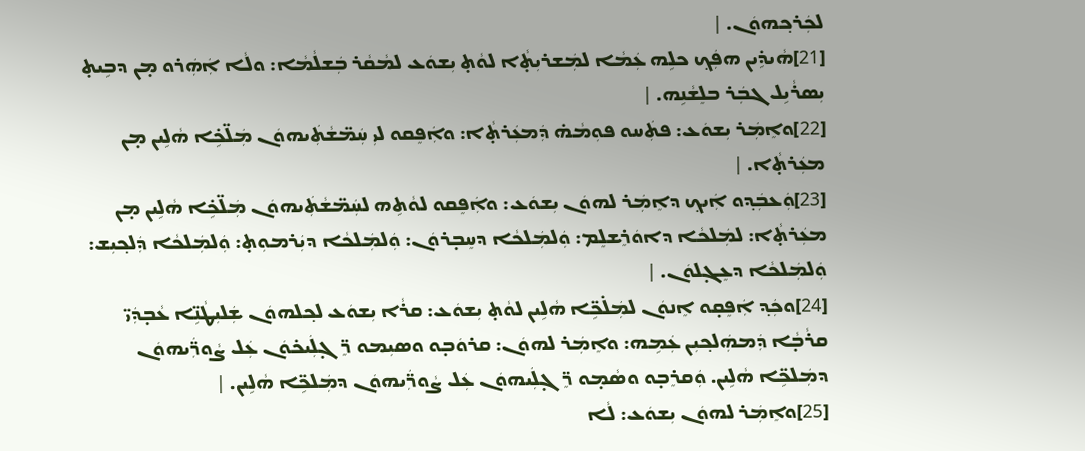ܠܟܲܪܟ݂ܗܘܿܢ. |
[21]ܗܵܝܕܹ̇ܝܢ ܗܦܲܟ݂ ܟܠܹܗ ܥܲܡܵܐ ܠܡܲܫܪܝܼܬ̣ܵܐ ܠܘܵܬ̣ ܝܼܫܘܿܥ ܠܡܵܩܵܪ ܒܲܫܠܵܡܵܐ: ܘܠܵܐ ܐܲܗܲܪܘ ܡ̣ܢ ܕܒܹܝܬ̣ ܝܼܣܪܵܝܹܠ ܓܒܲܪ ܒܠܸܫܵܢܹܗ. |
[22]ܘܐܸܡܲܪ ܝܼܫܘܿܥ: ܦܬܲܚܘ ܦܘܼܡܵܗ̇ ܕܲܡܥܲܪܬ̣ܵܐ: ܘܐܲܦܸܩܘ ܠܝܼ ܚܲܡ̈ܫܵܬܲܝܗܘܿܢ ܡܲܠ̈ܟܹ̇ܐ ܗܵܠܹܝܢ ܡ̣ܢ ܡܥܲܪܬ̣ܵܐ. |
[23]ܘܲܥܒܲܕ݂ܘ ܐܲܝܟ݂ ܕܐܸܡܲܪ ܠܗܘܿܢ ܝܼܫܘܿܥ: ܘܐܲܦܸܩܘ ܠܘܵܬܹܗ ܠܚܲܡ̈ܫܵܬܲܝܗܘܿܢ ܡܲܠ̈ܟܹ̇ܐ ܗܵܠܹܝܢ ܡ̣ܢ ܡܥܲܪܬ̣ܵܐ: ܠܡܲܠܟܵܐ ܕܐܘܿܪܸܫܠܸܡ: ܘܲܠܡܲܠܟܵܐ ܕܚܸܒ̣ܪܘܿܢ: ܘܲܠܡܲܠܟܵܐ ܕܝܲܪܡܘܼܬ̣: ܘܲܠܡܲܠܟܵܐ ܕܲܠܟ݂ܝܼܫ: ܘܲܠܡܲܠܟܵܐ ܕܥܸܓ̣ܠܘܿܢ. |
[24]ܘܟܲܕ݂ ܐܲܦܸܩ̣ܘ ܐܸܢܘܿܢ ܠܡܲܠ̇ܟܹ̈ܐ ܗܵܠܹܝܢ ܠܘܵܬ̣ ܝܼܫܘܿܥ: ܩܪܵܐ ܝܼܫܘܿܥ ܠܟ݂ܠܗܘܿܢ ܫܲܠܝܼܛܵܢܹ̈ܐ ܥܵܒ̣ܕܲܝ̈ ܩܪܵܒ̣ܵܐ ܕܲܡܗܲܠܟ݂ܝܼܢ ܥܲܡܹܗ: ܘܐܸܡܲܪ ܠܗܘܿܢ: ܩܪܘܿܒ̣ܘ ܘܣܝܼܡܘ ܪܸ̈ܓ̣ܠܲܝܟ̇ܘܿܢ ܥܲܠ ܨܵܘܪ̈ܲܝܗܘܿܢ ܕܡܲܠܟܹ̈ܐ ܗܵܠܹܝܢ. ܘܲܩܪܸܒ̣ܘ ܘܣܵܡ̣ܘ ܪܸ̈ܓ̣ܠܲܝܗܘܿܢ ܥܲܠ ܨܵܘܪ̈ܲܝܗܘܿܢ ܕܡܲܠܟܹ̈ܐ ܗܵܠܹܝܢ. |
[25]ܘܐܸܡܲܪ ܠܗܘܿܢ ܝܼܫܘܿܥ: ܠܵܐ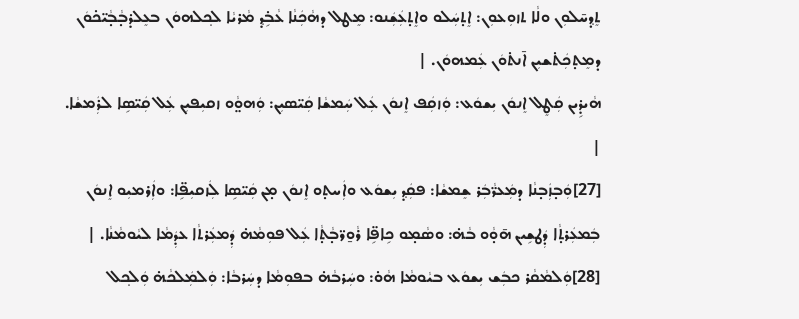ܬܸܕ݂ܚ̄ܠܘܼܢ ܘܠܵܐ ܬܙܘܼܥܘܼܢ: ܐܸܬ̣ܚܲܠܘ ܘܐܸܬ̣ܥܲܫܲܢܘ: ܡܸܛܠ ܕܗܵܟܲܢܵܐ ܥܵܒܹ̇ܕ݂ ܡܵܪܝܵܐ ܠܟ݂ܠܗܘܿܢ ܒܥܸܠܕ̇ܒ̣ܵܒ̣ܵܝ̈ܟ̇ܘܿܢ ܕܡܸܬ̣ܟܲܬ̇ܫܝܼܢ ܐ̄ܢܬ̇ܘܿܢ ܥܲܡܗܘܿܢ. |
ܗܵܝܕܹ̇ܝܢ ܩܲܛܸܠ ܐܸܢܘܿܢ ܝܼܫܘܿܥ: ܘܲܙܩܲܦ ܐܸܢܘܿܢ ܥܲܠ ܚܲܡܫܵܐ ܩܲܝ̈ܣܝܼܢ: ܘܲܗܘ̤ܵܘ ܙܩܝܼܦܝܼܢ ܥܲܠ ܩܲܝ̈ܣܹܐ ܠܪܲܡܫܵܐ. |
[27]ܘܲܒ̣ܙܲܒ̣ܢܵܐ ܕܡܲܥܪ̈ܵܒܲܪ ܫܸܡܫܵܐ: ܦܩܲܕ݂ ܝܼܫܘܿܥ ܘܐܲܚܬ̣ܘ ܐܸܢܘܿܢ ܡ̣ܢ ܩܲܝ̈ܣܹܐ ܠܲܙܩܝܼܦܹ̈ܐ: ܘܐܲܪܡܝܼܘ ܐܸܢܘܿܢ ܒܲܡܥܲܪܬ̣ܵܐ ܕܲܛܫܹܝܢ ܗ̄ܘ̣ܵܘ ܒܵܗ̇: ܘܣܵܡ̣ܘ ܟܹܐܦܹ̈ܐ ܪܵܘ̱ܪ̈ܒ̣ܵܬ̣ܵܐ ܥܲܠ ܦܘܼܡܵܗ̇ ܕܲܡܥܲܪܬܵܐ ܥܕܲܡܵܐ ܠܝܵܘܡܵܢܵܐ. |
[28]ܘܲܠܡܵܩܵܪ ܟܒܲܫ ܝܼܫܘܿܥ ܒܝܵܘܡܵܐ ܗܵܘ̇: ܘܚܲܪܒܵܗ̇ ܒܦܘܼܡܵܐ ܕܚܲܪܒܵܐ: ܘܲܠܡܲܠܟܵܗ̇ ܘܲܠܟ݂ܠ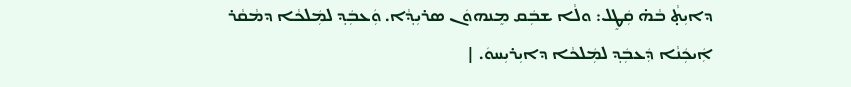ܕܐܝܼܬ̣ܵ ܒܵܗ̇ ܩܲܛܸܠ: ܘܠܵܐ ܫܒܲܩ ܡܸܢܗܘܿܢ ܣܪܝܼܕ݂ܵܐ. ܘܲܥܒܲܕ݂ ܠܡܲܠܟܵܐ ܕܡܵܩܵܪ ܐܲܝܟܲܢܵܐ ܕܲܥܒܲܕ݂ ܠܡܲܠܟܵܐ ܕܐܝܼܪܝܼܚܘܿ. |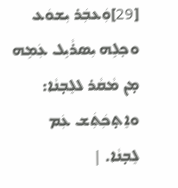[29]ܘܲܥܒܲܪ ܝܼܫܘܿܥ ܘܟ݂ܠܹܗ ܝܼܣܪܵܝܹܠ ܥܲܡܹܗ ܡ̣ܢ ܡܵܩܵܪ ܠܠܸܒ̣ܢܵܐ: ܘܐܸܬ̣ܟܲܬܲܫ ܥܲܡ ܠܸܒ̣ܢܵܐ. |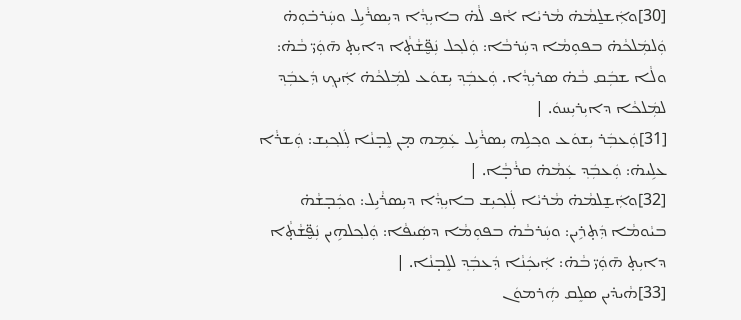[30]ܘܐܲܫܠ̱ܡܵܗ̇ ܡܵܪܝܵܐ ܐܵܦ ܠܵܗ̇ ܒܐܝܼܕ݂ܵܐ ܕܝܼܣܪܵܝܹܠ ܘܚܲܪܒ̇ܘܼܗ̇ ܘܲܠܡܲܠܟܵܗ̇ ܒܦܘܼܡܵܐ ܕܚܲܪܒܵܐ: ܘܲܠܟ݂ܠ ܢܲܦ̮̈ܫܵܬ̣ܵܐ ܕܐܝܼܬ̣ ܗ̄ܘܲܝ̈ ܒܵܗ̇: ܘܠܵܐ ܫܒܲܩ ܒܵܗ̇ ܣܪܝܼܕ݂ܵܐ. ܘܲܥܒܲܕ݂ ܝܼܫܘܿܥ ܠܡܲܠܟܵܗ̇ ܐܲܝܟ݂ ܕܲܥܒܲܕ݂ ܠܡܲܠܟܵܐ ܕܐܝܼܪܝܼܚܘܿ. |
[31]ܘܲܥܒܲܪ ܝܼܫܘܿܥ ܘܟ݂ܠܹܗ ܝܼܣܪܵܝܹܠ ܥܲܡܹܗ ܡ̣ܢ ܠܸܒ̣ܢܵܐ ܠܲܠܟ݂ܝܼܫ: ܘܲܫܪܵܐ ܥܠܹܝܗ̇: ܘܲܥܒܲܕ݂ ܥܲܡܵܗ̇ ܩܪܵܒ̣ܵܐ. |
[32]ܘܐܲܫ̱ܠܡܵܗ̇ ܡܵܪܝܵܐ ܠܲܠܟ݂ܝܼܫ ܒܐܝܼܕ݂ܵܐ ܕܝܼܣܪܵܝܹܠ: ܘܟܲܒ̣ܫܵܗ̇ ܒܝܵܘܡܵܐ ܕܲܬ̣ܪܹܝܢ: ܘܚܲܪܒܵܗ̇ ܒܦܘܼܡܵܐ ܕܣܲܝܦܵܐ: ܘܲܠܟ݂ܠܗܹܝܢ ܢܲܦ̮̈ܫܵܬ̣ܵܐ ܕܐܝܼܬ̣ ܗ̄ܘܲܝ̈ ܒܵܗ̇: ܐܲܝܟܲܢܵܐ ܕܲܥܒܲܕ݂ ܠܠܸܒ̣ܢܵܐ. |
[33]ܗܵܝܕ̇ܝܢ ܣܠܸܩ ܗܲܪܡܘܿܢ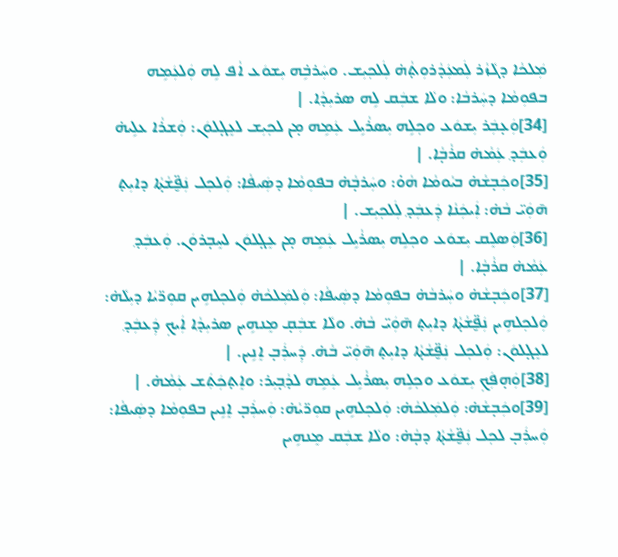ܡܲܠܟܵܐ ܕܓܵܙܵܪ ܠܲܡܥܲܕܵܪܘܼܬ̣ܵܗ̇ ܠܲܠܟ݂ܝܼܫ. ܘܚܲܪܒܹ̇ܗ ܝܼܫܘܿܥ ܐܵܦ ܠܹܗ ܘܲܠܥܲܡܹܗ ܒܦܘܼܡܵܐ ܕܚܲܪܒܵܐ: ܘܠܵܐ ܫܒܲܩ ܠܹܗ ܣܪܝܼܕ݂ܵܐ. |
[34]ܘܲܥ̣ܒܲܪ ܝܼܫܘܿܥ ܘܟ݂ܠܹܗ ܝܼܣܪܵܝܹܠ ܥܲܡܹܗ ܡ̣ܢ ܠܟ݂ܝܼܫ ܠܥܸܓ̣ܠܘܿܢ: ܘܲܫܪܵܐ ܥܠܹܝܗ̇ ܘܲܥܒܲܕ݂ ܥܲܡܵܗ̇ ܩܪܵܒ̣ܵܐ. |
[35]ܘܟܲܒ̣ܫܵܗ̇ ܒܝܵܘܡܵܐ ܗܵܘ̇: ܘܚܲܪܒ̣ܵܗ̇ ܒܦܘܼܡܵܐ ܕܣܲܝܦܵܐ: ܘܲܠܟ݂ܠ ܢܲܦ̮̈ܫܵܬ̣ܵܐ ܕܐܝܼܬ̣ ܗ̄ܘܲܝ̈ ܒܵܗ̇: ܐܲܝܟܲܢܵܐ ܕܲܥܒܲܕ݂ ܠܲܠܟ݂ܝܼܫ. |
[36]ܘܲܣܠܸܩ ܝܼܫܘܿܥ ܘܟ݂ܠܹܗ ܝܼܣܪܵܝܹܠ ܥܲܡܹܗ ܡ̣ܢ ܥܸܓ̣ܠܘܿܢ ܠܚܸܒ̣ܪܘܿܢ. ܘܲܥܒܲܕ݂ ܥܲܡܵܗ̇ ܩܪܵܒ̣ܵܐ. |
[37]ܘܟܲܒ̣ܫܵܗ̇ ܘܚܲܪܒܵܗ̇ ܒܦܘܼܡܵܐ ܕܣܲܝܦܵܐ: ܘܲܠܡܲܠܟܵܗ̇ ܘܲܠܟ݂ܠܗܹܝܢ ܩܘܼܪ̈ܝܵܐ ܕܝܼܠܵܗ̇: ܘܲܠܟ݂ܠܗܹܝܢ ܢܲܦ̮̈ܫܵܬ̣ܵܐ ܕܐܝܼܬ̣ ܗ̄ܘܲܝ̈ ܒܵܗ̇. ܘܠܵܐ ܫܒܲܩ̣ ܡܸܢܗܹܝܢ ܣܪܝܼܕ݂ܵܐ ܐܲܝܟ݂ ܕܲܥܒܲܕ݂ ܠܥܸܓ̣ܠܘܿܢ: ܘܲܠܟ݂ܠ ܢܲܦ̮̈ܫܵܬ̣ܵܐ ܕܐܝܼܬ̣ ܗ̄ܘܲܝ̈ ܒܵܗ̇. ܕܲܚܪܲܒ̣ ܐܸܢܹܝܢ. |
[38]ܘܲܗ̣ܦܲܟ݂ ܝܼܫܘܿܥ ܘܟ݂ܠܹܗ ܝܼܣܪܵܝܹܠ ܥܲܡܹܗ ܠܕ݂ܵܒ̣ܝܼܪ: ܘܐܸܬ̣ܟܲܬܲܫ ܥܲܡܵܗ̇. |
[39]ܘܟܲܒ̣ܫܵܗ̇: ܘܲܠܡܲܠܟܵܗ̇: ܘܲܠܟ݂ܠܗܹܝܢ ܩܘܼܪ̈ܝܵܗ̇: ܘܲܚܪܲܒ̣ ܐܸܢܹܝܢ ܒܦܘܼܡܵܐ ܕܣܲܝܦܵܐ: ܘܲܚܪܲܒ̣ ܠܟ݂ܠ ܢܲܦ̮̈ܫܵܬ̣ܵܐ ܕܒ̣ܵܗ̇: ܘܠܵܐ ܫܒܲܩ ܡܸܢܗܹܝܢ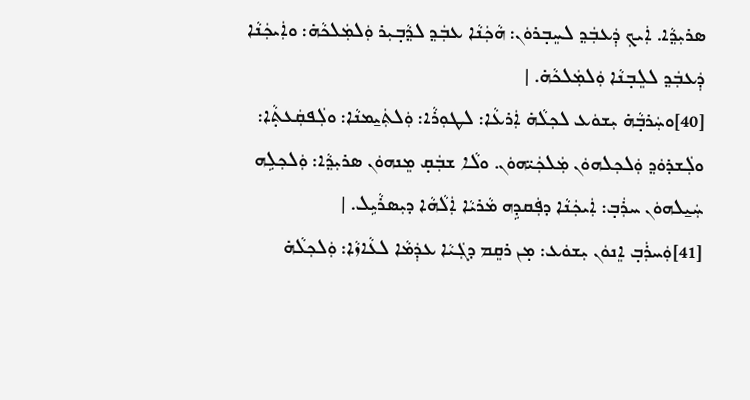ܣܪܝܼܕ݂ܵܐ. ܐܲܝܟ݂ ܕܲܥܒܲܕ݂ ܠܚܸܒ̣ܪܘܿܢ: ܗܵܟܲܢܵܐ ܥܒܲܕ݂ ܠܕ݂ܵܒ̣ܝܼܪ ܘܲܠܡܲܠܟܵܗ̇: ܘܐܲܝܟܲܢܵܐ ܕܲܥܒܲܕ݂ ܠܠܸܒ̣ܢܵܐ ܘܲܠܡܲܠܟܵܗ̇. |
[40]ܘܚܲܪܒ̣ܵܗ̇ ܝܼܫܘܿܥ ܠܟ݂ܠܵܗ̇ ܐܲܪܥܵܐ: ܠܛܘܼܪܵܐ: ܘܲܠܬܲܝ̱ܡܢܵܐ: ܘܠܲܦܩܲܥܬ̣ܵܐ: ܘܠܲܫܕ̇ܘܿܕ݂ ܘܲܠܟ݂ܠܗܘܿܢ ܡܲܠܟܲܝ̈ܗܘܿܢ. ܘܠܵܐ ܫܒܲܩ̣ ܡܸܢܗܘܿܢ ܣܪܝܼܕ݂ܵܐ: ܘܲܠܟ݂ܠܹܗ ܚܲܝ̱ܠܗܘܿܢ ܚܪܲܒ̣: ܐܲܝܟܲܢܵܐ ܕܦܲܩܕܹܗ ܡܵܪܝܵܐ ܐܲܠܵܗܵܐ ܕܝܼܣܪܵܝܹܠ. |
[41]ܘܲܚܪܲܒ̣ ܐܸܢܘܿܢ ܝܼܫܘܿܥ: ܡ̣ܢ ܪܩܸܡ ܕܓܲܝܵܐ ܥܕܲܡܵܐ ܠܥܵܐܙܵܐ: ܘܲܠܟ݂ܠܵܗ̇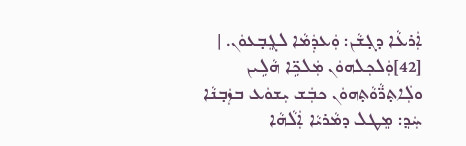ܐܲܪܥܵܐ ܕܓ̣ܫܵܢ: ܘܲܥܕܲܡܵܐ ܠܓܸܒ̣ܥܘܿܢ. |
[42]ܘܲܠܟ݂ܠܗܘܿܢ ܡܲܠܟܹ̈ܐ ܗܵܠܹܝܢ ܘܠܲܐܬ̣ܪ̈ܵܘܵܬ̣ܗܘܿܢ ܟܒܲܫ ܝܼܫܘܿܥ ܒܙܲܒ̣ܢܵܐ ܚܲܕ݂: ܡܸܛܠ ܕܡܵܪܝܵܐ ܐܲܠܵܗܵܐ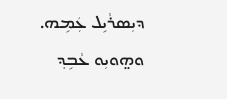ܕܝܼܣܪܵܝܹܠ ܥܲܡܹܗ. ܘܗ̤ܘܝܼܘ ܥܵܒܹܕ݂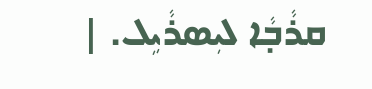ܩܪܵܒ̣ܵܐ ܠܝܼܣܪܵܝܹܠ. |